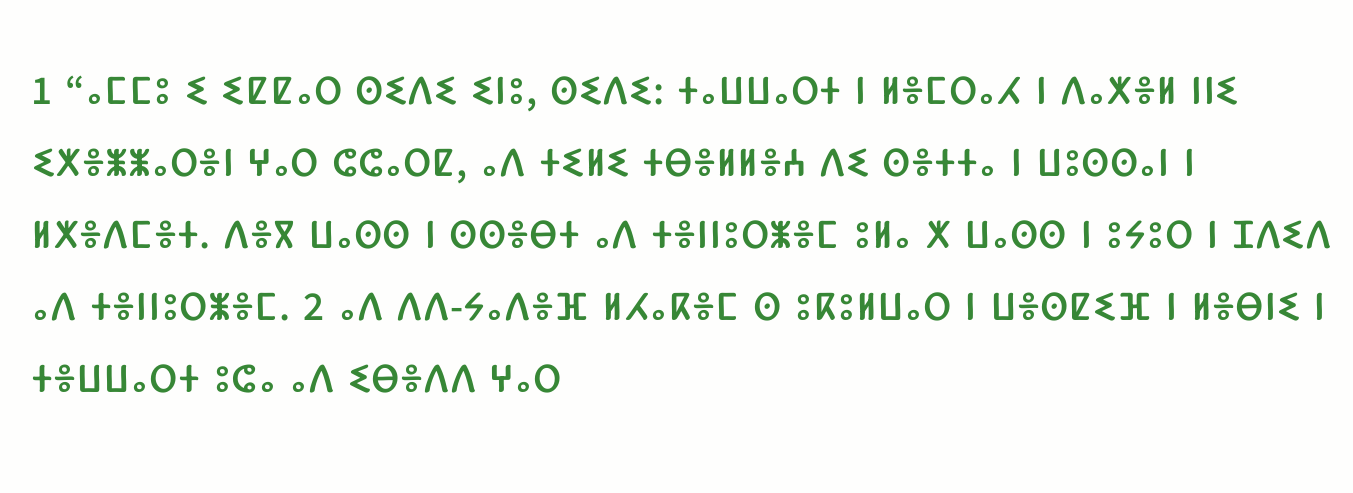1 “ⴰⵎⵎⵓ ⵉ ⵉⵇⵇⴰⵔ ⵙⵉⴷⵉ ⵉⵏⵓ, ⵙⵉⴷⵉ: ⵜⴰⵡⵡⴰⵔⵜ ⵏ ⵍⴻⵎⵔⴰⵃ ⵏ ⴷⴰⵅⴻⵍ ⵏⵏⵉ ⵉⵅⴻⵥⵥⴰⵔⴻⵏ ⵖⴰⵔ ⵛⵛⴰⵔⵇ, ⴰⴷ ⵜⵉⵍⵉ ⵜⴱⴻⵍⵍⴻⵄ ⴷⵉ ⵙⴻⵜⵜⴰ ⵏ ⵡⵓⵙⵙⴰⵏ ⵏ ⵍⵅⴻⴷⵎⴻⵜ. ⴷⴻⴳ ⵡⴰⵙⵙ ⵏ ⵙⵙⴻⴱⵜ ⴰⴷ ⵜⴻⵏⵏⵓⵔⵥⴻⵎ ⵓⵍⴰ ⵅ ⵡⴰⵙⵙ ⵏ ⵓⵢⵓⵔ ⵏ ⵊⴷⵉⴷ ⴰⴷ ⵜⴻⵏⵏⵓⵔⵥⴻⵎ. 2 ⴰⴷ ⴷⴷ-ⵢⴰⴷⴻⴼ ⵍⵃⴰⴽⴻⵎ ⵙ ⵓⴽⵓⵍⵡⴰⵔ ⵏ ⵡⴻⵙⵇⵉⴼ ⵏ ⵍⴻⴱⵏⵉ ⵏ ⵜⴻⵡⵡⴰⵔⵜ ⵓⵛⴰ ⴰⴷ ⵉⴱⴻⴷⴷ ⵖⴰⵔ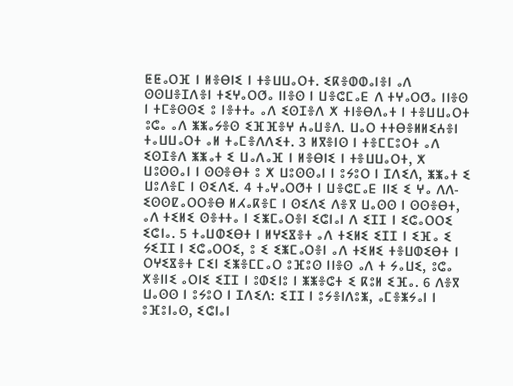ⵟⵟⴰⵔⴼ ⵏ ⵍⴻⴱⵏⵉ ⵏ ⵜⴻⵡⵡⴰⵔⵜ. ⵉⴽⴻⵀⵀⴰⵏⴻⵏ ⴰⴷ ⵙⵙⵡⴻⵊⴷⴻⵏ ⵜⵉⵖⴰⵔⵚⴰ ⵏⵏⴻⵙ ⵏ ⵡⴻⵛⵎⴰⴹ ⴷ ⵜⵖⴰⵔⵚⴰ ⵏⵏⴻⵙ ⵏ ⵜⵎⴻⵙⵙⵉ ⵓ ⵏⴻⵜⵜⴰ ⴰⴷ ⵉⵙⵊⴻⴷ ⵅ ⵜⵏⴻⴱⴷⴰⵜ ⵏ ⵜⴻⵡⵡⴰⵔⵜ ⵓⵛⴰ ⴰⴷ ⵥⵥⴰⵢⴻⵙ ⵉⴼⴼⴻⵖ ⵄⴰⵡⴻⴷ. ⵡⴰⵔ ⵜⵜⴱⴻⵍⵍⵉⵄⴻⵏ ⵜⴰⵡⵡⴰⵔⵜ ⴰⵍ ⵜⴰⵎⴻⴷⴷⵉⵜ. 3 ⵍⴳⴻⵏⵙ ⵏ ⵜⴻⵎⵎⵓⵔⵜ ⴰⴷ ⵉⵙⵊⴻⴷ ⵥⵥⴰⵜ ⵉ ⵡⴰⴷⴰⴼ ⵏ ⵍⴻⴱⵏⵉ ⵏ ⵜⴻⵡⵡⴰⵔⵜ, ⵅ ⵡⵓⵙⵙⴰⵏ ⵏ ⵙⵙⴻⴱⵜ ⵓ ⵅ ⵡⵓⵙⵙⴰⵏ ⵏ ⵓⵢⵓⵔ ⵏ ⵊⴷⵉⴷ, ⵥⵥⴰⵜ ⵉ ⵡⵓⴷⴻⵎ ⵏ ⵙⵉⴷⵉ. 4 ⵜⴰⵖⴰⵔⵚⵜ ⵏ ⵡⴻⵛⵎⴰⴹ ⵏⵏⵉ ⵉ ⵖⴰ ⴷⴷ-ⵉⵙⵙⵇⴰⵔⵔⴻⴱ ⵍⵃⴰⴽⴻⵎ ⵏ ⵙⵉⴷⵉ ⴷⴻⴳ ⵡⴰⵙⵙ ⵏ ⵙⵙⴻⴱⵜ, ⴰⴷ ⵜⵉⵍⵉ ⵙⴻⵜⵜⴰ ⵏ ⵉⵥⵎⴰⵔⴻⵏ ⵉⵛⵏⴰⵏ ⴷ ⵉⵊⵊ ⵏ ⵉⵛⴰⵔⵔⵉ ⵉⵛⵏⴰ. 5 ⵜⴰⵡⵀⵉⴱⵜ ⵏ ⵍⵖⵉⴵⴻⵜ ⴰⴷ ⵜⵉⵍⵉ ⵉⵊⵊ ⵏ ⵉⴼⴰ ⵉ ⵢⵉⵊⵊ ⵏ ⵉⵛⴰⵔⵔⵉ, ⵓ ⵉ ⵉⵥⵎⴰⵔⴻⵏ ⴰⴷ ⵜⵉⵍⵉ ⵜⴻⵡⵀⵉⴱⵜ ⵏ ⵔⵖⵉⴵⴻⵜ ⵎⵉⵏ ⵉⵥⴻⵎⵎⴰⵔ ⵓⴼⵓⵙ ⵏⵏⴻⵙ ⴰⴷ ⵜ ⵢⴰⵡⵉ, ⵓⵛⴰ ⵅⴻⵏⵏⵉ ⴰⵔⵏⵉ ⵉⵊⵊ ⵏ ⵓⵀⵉⵏⵓ ⵏ ⵥⵥⴻⵛⵜ ⵉ ⴽⵓⵍ ⵉⴼⴰ. 6 ⴷⴻⴳ ⵡⴰⵙⵙ ⵏ ⵓⵢⵓⵔ ⵏ ⵊⴷⵉⴷ: ⵉⵊⵊ ⵏ ⵓⵢⴻⵏⴷⵓⵥ, ⴰⵎⴻⵥⵢⴰⵏ ⵏ ⵓⴼⵓⵏⴰⵙ, ⵉⵛⵏⴰⵏ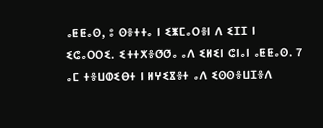ⴰⵟⵟⴰⵙ, ⵓ ⵙⴻⵜⵜⴰ ⵏ ⵉⵥⵎⴰⵔⴻⵏ ⴷ ⵉⵊⵊ ⵏ ⵉⵛⴰⵔⵔⵉ. ⵉⵜⵜⵅⴻⵚⵚⴰ ⴰⴷ ⵉⵍⵉⵏ ⵛⵏⴰⵏ ⴰⵟⵟⴰⵙ. 7 ⴰⵎ ⵜⴻⵡⵀⵉⴱⵜ ⵏ ⵍⵖⵉⴵⴻⵜ ⴰⴷ ⵉⵙⵙⴻⵡⵊⴻⴷ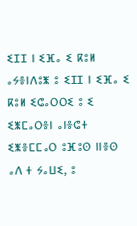ⵉⵊⵊ ⵏ ⵉⴼⴰ ⵉ ⴽⵓⵍ ⴰⵢⴻⵏⴷⵓⵥ ⵓ ⵉⵊⵊ ⵏ ⵉⴼⴰ ⵉ ⴽⵓⵍ ⵉⵛⴰⵔⵔⵉ ⵓ ⵉ ⵉⵥⵎⴰⵔⴻⵏ ⴰⵏⴻⵛⵜ ⵉⵥⴻⵎⵎⴰⵔ ⵓⴼⵓⵙ ⵏⵏⴻⵙ ⴰⴷ ⵜ ⵢⴰⵡⵉ, ⵓ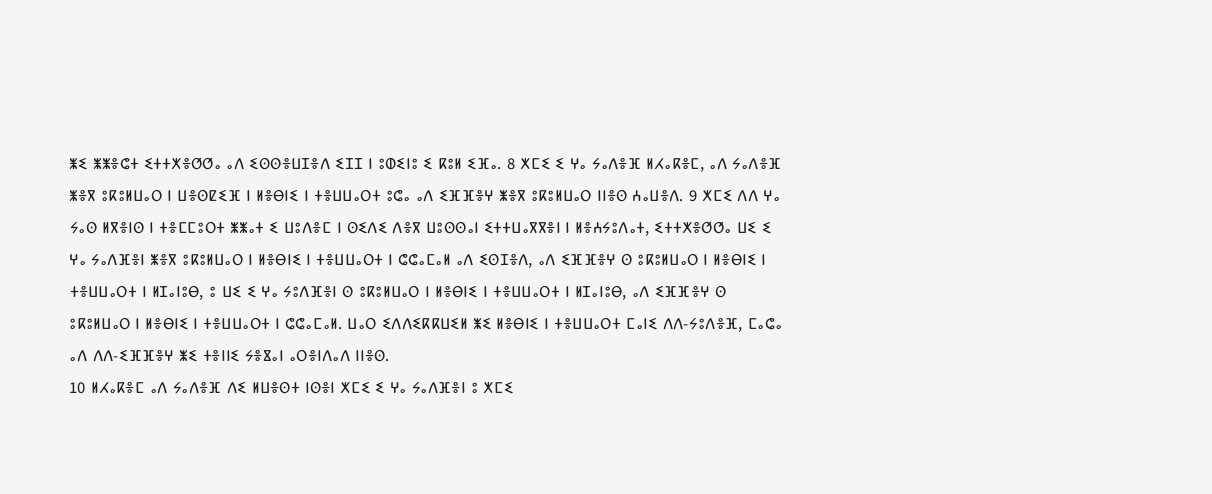ⵥⵉ ⵥⵥⴻⵛⵜ ⵉⵜⵜⵅⴻⵚⵚⴰ ⴰⴷ ⵉⵙⵙⴻⵡⵊⴻⴷ ⵉⵊⵊ ⵏ ⵓⵀⵉⵏⵓ ⵉ ⴽⵓⵍ ⵉⴼⴰ. 8 ⵅⵎⵉ ⵉ ⵖⴰ ⵢⴰⴷⴻⴼ ⵍⵃⴰⴽⴻⵎ, ⴰⴷ ⵢⴰⴷⴻⴼ ⵥⴻⴳ ⵓⴽⵓⵍⵡⴰⵔ ⵏ ⵡⴻⵙⵇⵉⴼ ⵏ ⵍⴻⴱⵏⵉ ⵏ ⵜⴻⵡⵡⴰⵔⵜ ⵓⵛⴰ ⴰⴷ ⵉⴼⴼⴻⵖ ⵥⴻⴳ ⵓⴽⵓⵍⵡⴰⵔ ⵏⵏⴻⵙ ⵄⴰⵡⴻⴷ. 9 ⵅⵎⵉ ⴷⴷ ⵖⴰ ⵢⴰⵙ ⵍⴳⴻⵏⵙ ⵏ ⵜⴻⵎⵎⵓⵔⵜ ⵥⵥⴰⵜ ⵉ ⵡⵓⴷⴻⵎ ⵏ ⵙⵉⴷⵉ ⴷⴻⴳ ⵡⵓⵙⵙⴰⵏ ⵉⵜⵜⵡⴰⴳⴳⴻⵏ ⵏ ⵍⴻⵄⵢⵓⴷⴰⵜ, ⵉⵜⵜⵅⴻⵚⵚⴰ ⵡⵉ ⵉ ⵖⴰ ⵢⴰⴷⴼⴻⵏ ⵥⴻⴳ ⵓⴽⵓⵍⵡⴰⵔ ⵏ ⵍⴻⴱⵏⵉ ⵏ ⵜⴻⵡⵡⴰⵔⵜ ⵏ ⵛⵛⴰⵎⴰⵍ ⴰⴷ ⵉⵙⵊⴻⴷ, ⴰⴷ ⵉⴼⴼⴻⵖ ⵙ ⵓⴽⵓⵍⵡⴰⵔ ⵏ ⵍⴻⴱⵏⵉ ⵏ ⵜⴻⵡⵡⴰⵔⵜ ⵏ ⵍⵊⴰⵏⵓⴱ, ⵓ ⵡⵉ ⵉ ⵖⴰ ⵢⵓⴷⴼⴻⵏ ⵙ ⵓⴽⵓⵍⵡⴰⵔ ⵏ ⵍⴻⴱⵏⵉ ⵏ ⵜⴻⵡⵡⴰⵔⵜ ⵏ ⵍⵊⴰⵏⵓⴱ, ⴰⴷ ⵉⴼⴼⴻⵖ ⵙ ⵓⴽⵓⵍⵡⴰⵔ ⵏ ⵍⴻⴱⵏⵉ ⵏ ⵜⴻⵡⵡⴰⵔⵜ ⵏ ⵛⵛⴰⵎⴰⵍ. ⵡⴰⵔ ⵉⴷⴷⵉⴽⴽⵡⵉⵍ ⵥⵉ ⵍⴻⴱⵏⵉ ⵏ ⵜⴻⵡⵡⴰⵔⵜ ⵎⴰⵏⵉ ⴷⴷ-ⵢⵓⴷⴻⴼ, ⵎⴰⵛⴰ ⴰⴷ ⴷⴷ-ⵉⴼⴼⴻⵖ ⵥⵉ ⵜⴻⵏⵏⵉ ⵢⴻⴵⴰⵏ ⴰⵔⴻⵏⴷⴰⴷ ⵏⵏⴻⵙ.
10 ⵍⵃⴰⴽⴻⵎ ⴰⴷ ⵢⴰⴷⴻⴼ ⴷⵉ ⵍⵡⴻⵙⵜ ⵏⵙⴻⵏ ⵅⵎⵉ ⵉ ⵖⴰ ⵢⴰⴷⴼⴻⵏ ⵓ ⵅⵎⵉ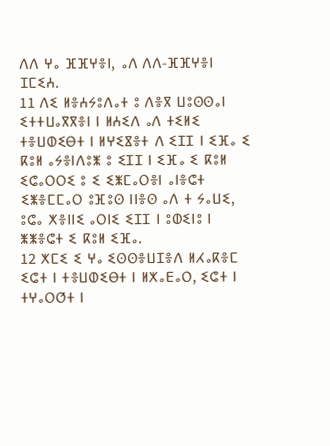ⴷⴷ ⵖⴰ ⴼⴼⵖⴻⵏ, ⴰⴷ ⴷⴷ-ⴼⴼⵖⴻⵏ ⵊⵎⵉⵄ.
11 ⴷⵉ ⵍⴻⵄⵢⵓⴷⴰⵜ ⵓ ⴷⴻⴳ ⵡⵓⵙⵙⴰⵏ ⵉⵜⵜⵡⴰⴳⴳⴻⵏ ⵏ ⵍⵄⵉⴷ ⴰⴷ ⵜⵉⵍⵉ ⵜⴻⵡⵀⵉⴱⵜ ⵏ ⵍⵖⵉⴵⴻⵜ ⴷ ⵉⵊⵊ ⵏ ⵉⴼⴰ ⵉ ⴽⵓⵍ ⴰⵢⴻⵏⴷⵓⵥ ⵓ ⵉⵊⵊ ⵏ ⵉⴼⴰ ⵉ ⴽⵓⵍ ⵉⵛⴰⵔⵔⵉ ⵓ ⵉ ⵉⵥⵎⴰⵔⴻⵏ ⴰⵏⴻⵛⵜ ⵉⵥⴻⵎⵎⴰⵔ ⵓⴼⵓⵙ ⵏⵏⴻⵙ ⴰⴷ ⵜ ⵢⴰⵡⵉ, ⵓⵛⴰ ⵅⴻⵏⵏⵉ ⴰⵔⵏⵉ ⵉⵊⵊ ⵏ ⵓⵀⵉⵏⵓ ⵏ ⵥⵥⴻⵛⵜ ⵉ ⴽⵓⵍ ⵉⴼⴰ.
12 ⵅⵎⵉ ⵉ ⵖⴰ ⵉⵙⵙⴻⵡⵊⴻⴷ ⵍⵃⴰⴽⴻⵎ ⵉⵛⵜ ⵏ ⵜⴻⵡⵀⵉⴱⵜ ⵏ ⵍⵅⴰⴹⴰⵔ, ⵉⵛⵜ ⵏ ⵜⵖⴰⵔⵚⵜ ⵏ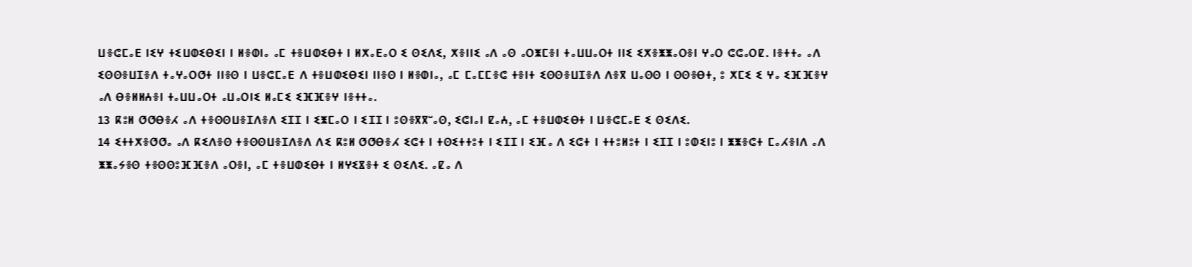ⵡⴻⵛⵎⴰⴹ ⵏⵉⵖ ⵜⵉⵡⵀⵉⴱⵉⵏ ⵏ ⵍⴻⵀⵏⴰ ⴰⵎ ⵜⴻⵡⵀⵉⴱⵜ ⵏ ⵍⵅⴰⴹⴰⵔ ⵉ ⵙⵉⴷⵉ, ⵅⴻⵏⵏⵉ ⴰⴷ ⴰⵙ ⴰⵔⵥⵎⴻⵏ ⵜⴰⵡⵡⴰⵔⵜ ⵏⵏⵉ ⵉⵅⴻⵥⵥⴰⵔⴻⵏ ⵖⴰⵔ ⵛⵛⴰⵔⵇ. ⵏⴻⵜⵜⴰ ⴰⴷ ⵉⵙⵙⴻⵡⵊⴻⴷ ⵜⴰⵖⴰⵔⵚⵜ ⵏⵏⴻⵙ ⵏ ⵡⴻⵛⵎⴰⴹ ⴷ ⵜⴻⵡⵀⵉⴱⵉⵏ ⵏⵏⴻⵙ ⵏ ⵍⴻⵀⵏⴰ, ⴰⵎ ⵎⴰⵎⵎⴻⵛ ⵜⴻⵏⵜ ⵉⵙⵙⴻⵡⵊⴻⴷ ⴷⴻⴳ ⵡⴰⵙⵙ ⵏ ⵙⵙⴻⴱⵜ, ⵓ ⵅⵎⵉ ⵉ ⵖⴰ ⵉⴼⴼⴻⵖ ⴰⴷ ⴱⴻⵍⵍⵄⴻⵏ ⵜⴰⵡⵡⴰⵔⵜ ⴰⵡⴰⵔⵏⵉ ⵍⴰⵎⵉ ⵉⴼⴼⴻⵖ ⵏⴻⵜⵜⴰ.
13 ⴽⵓⵍ ⵚⵚⴱⴻⵃ ⴰⴷ ⵜⴻⵙⵙⵡⴻⵊⴷⴻⴷ ⵉⵊⵊ ⵏ ⵉⵥⵎⴰⵔ ⵏ ⵉⵊⵊ ⵏ ⵓⵙⴻⴳⴳⵯⴰⵙ, ⵉⵛⵏⴰⵏ ⵇⴰⵄ, ⴰⵎ ⵜⴻⵡⵀⵉⴱⵜ ⵏ ⵡⴻⵛⵎⴰⴹ ⵉ ⵙⵉⴷⵉ.
14 ⵉⵜⵜⵅⴻⵚⵚⴰ ⴰⴷ ⴽⵉⴷⴻⵙ ⵜⴻⵙⵙⵡⴻⵊⴷⴻⴷ ⴷⵉ ⴽⵓⵍ ⵚⵚⴱⴻⵃ ⵉⵛⵜ ⵏ ⵜⵙⵉⵜⵜⵓⵜ ⵏ ⵉⵊⵊ ⵏ ⵉⴼⴰ ⴷ ⵉⵛⵜ ⵏ ⵜⵜⵓⵍⵓⵜ ⵏ ⵉⵊⵊ ⵏ ⵓⵀⵉⵏⵓ ⵏ ⵥⵥⴻⵛⵜ ⵎⴰⵃⴻⵏⴷ ⴰⴷ ⵥⵥⴰⵢⴻⵙ ⵜⴻⵙⵙⵓⴼⴼⴻⴷ ⴰⵔⴻⵏ, ⴰⵎ ⵜⴻⵡⵀⵉⴱⵜ ⵏ ⵍⵖⵉⴵⴻⵜ ⵉ ⵙⵉⴷⵉ. ⴰⵇⴰ ⴷ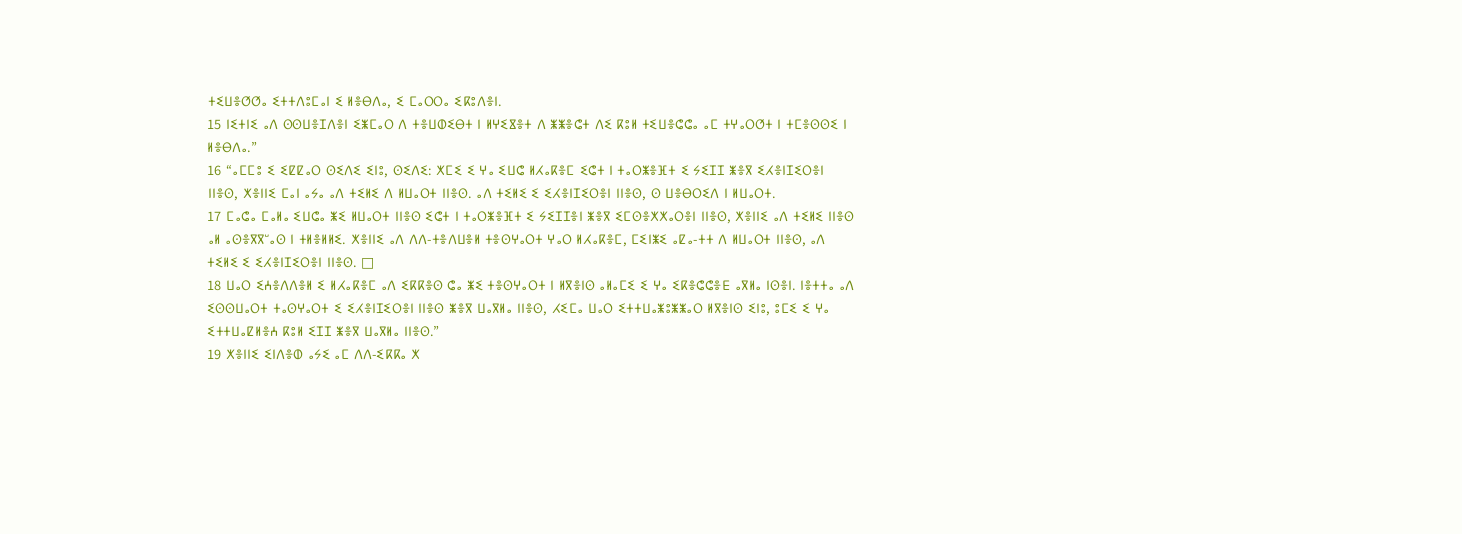ⵜⵉⵡⴻⵚⵚⴰ ⵉⵜⵜⴷⵓⵎⴰⵏ ⵉ ⵍⴻⴱⴷⴰ, ⵉ ⵎⴰⵔⵔⴰ ⵉⴽⵓⴷⴻⵏ.
15 ⵏⵉⵜⵏⵉ ⴰⴷ ⵙⵙⵡⴻⵊⴷⴻⵏ ⵉⵥⵎⴰⵔ ⴷ ⵜⴻⵡⵀⵉⴱⵜ ⵏ ⵍⵖⵉⴵⴻⵜ ⴷ ⵥⵥⴻⵛⵜ ⴷⵉ ⴽⵓⵍ ⵜⵉⵡⴻⵛⵛⴰ ⴰⵎ ⵜⵖⴰⵔⵚⵜ ⵏ ⵜⵎⴻⵙⵙⵉ ⵏ ⵍⴻⴱⴷⴰ.”
16 “ⴰⵎⵎⵓ ⵉ ⵉⵇⵇⴰⵔ ⵙⵉⴷⵉ ⵉⵏⵓ, ⵙⵉⴷⵉ: ⵅⵎⵉ ⵉ ⵖⴰ ⵉⵡⵛ ⵍⵃⴰⴽⴻⵎ ⵉⵛⵜ ⵏ ⵜⴰⵔⵥⴻⴼⵜ ⵉ ⵢⵉⵊⵊ ⵥⴻⴳ ⵉⵃⴻⵏⵊⵉⵔⴻⵏ ⵏⵏⴻⵙ, ⵅⴻⵏⵏⵉ ⵎⴰⵏ ⴰⵢⴰ ⴰⴷ ⵜⵉⵍⵉ ⴷ ⵍⵡⴰⵔⵜ ⵏⵏⴻⵙ. ⴰⴷ ⵜⵉⵍⵉ ⵉ ⵉⵃⴻⵏⵊⵉⵔⴻⵏ ⵏⵏⴻⵙ, ⵙ ⵡⴻⴱⵔⵉⴷ ⵏ ⵍⵡⴰⵔⵜ.
17 ⵎⴰⵛⴰ ⵎⴰⵍⴰ ⵉⵡⵛⴰ ⵥⵉ ⵍⵡⴰⵔⵜ ⵏⵏⴻⵙ ⵉⵛⵜ ⵏ ⵜⴰⵔⵥⴻⴼⵜ ⵉ ⵢⵉⵊⵊⴻⵏ ⵥⴻⴳ ⵉⵎⵙⴻⵅⵅⴰⵔⴻⵏ ⵏⵏⴻⵙ, ⵅⴻⵏⵏⵉ ⴰⴷ ⵜⵉⵍⵉ ⵏⵏⴻⵙ ⴰⵍ ⴰⵙⴻⴳⴳⵯⴰⵙ ⵏ ⵜⵍⴻⵍⵍⵉ. ⵅⴻⵏⵏⵉ ⴰⴷ ⴷⴷ-ⵜⴻⴷⵡⴻⵍ ⵜⴻⵙⵖⴰⵔⵜ ⵖⴰⵔ ⵍⵃⴰⴽⴻⵎ, ⵎⵉⵏⵥⵉ ⴰⵇⴰ-ⵜⵜ ⴷ ⵍⵡⴰⵔⵜ ⵏⵏⴻⵙ, ⴰⴷ ⵜⵉⵍⵉ ⵉ ⵉⵃⴻⵏⵊⵉⵔⴻⵏ ⵏⵏⴻⵙ. □
18 ⵡⴰⵔ ⵉⵄⴻⴷⴷⴻⵍ ⵉ ⵍⵃⴰⴽⴻⵎ ⴰⴷ ⵉⴽⴽⴻⵙ ⵛⴰ ⵥⵉ ⵜⴻⵙⵖⴰⵔⵜ ⵏ ⵍⴳⴻⵏⵙ ⴰⵍⴰⵎⵉ ⵉ ⵖⴰ ⵉⴽⴻⵛⵛⴻⴹ ⴰⴳⵍⴰ ⵏⵙⴻⵏ. ⵏⴻⵜⵜⴰ ⴰⴷ ⵉⵙⵙⵡⴰⵔⵜ ⵜⴰⵙⵖⴰⵔⵜ ⵉ ⵉⵃⴻⵏⵊⵉⵔⴻⵏ ⵏⵏⴻⵙ ⵥⴻⴳ ⵡⴰⴳⵍⴰ ⵏⵏⴻⵙ, ⵃⵉⵎⴰ ⵡⴰⵔ ⵉⵜⵜⵡⴰⵥⵓⵥⵥⴰⵔ ⵍⴳⴻⵏⵙ ⵉⵏⵓ, ⵓⵎⵉ ⵉ ⵖⴰ ⵉⵜⵜⵡⴰⵇⵍⴻⵄ ⴽⵓⵍ ⵉⵊⵊ ⵥⴻⴳ ⵡⴰⴳⵍⴰ ⵏⵏⴻⵙ.”
19 ⵅⴻⵏⵏⵉ ⵉⵏⴷⴻⵀ ⴰⵢⵉ ⴰⵎ ⴷⴷ-ⵉⴽⴽⴰ ⵅ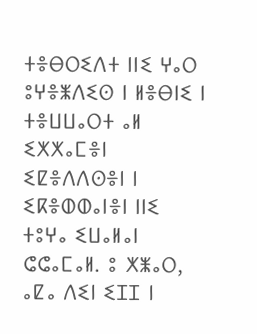ⵜⴻⴱⵔⵉⴷⵜ ⵏⵏⵉ ⵖⴰⵔ ⵓⵖⴻⵥⴷⵉⵙ ⵏ ⵍⴻⴱⵏⵉ ⵏ ⵜⴻⵡⵡⴰⵔⵜ ⴰⵍ ⵉⵅⵅⴰⵎⴻⵏ ⵉⵇⴻⴷⴷⵙⴻⵏ ⵏ ⵉⴽⴻⵀⵀⴰⵏⴻⵏ ⵏⵏⵉ ⵜⵓⵖⴰ ⵉⵡⴰⵍⴰⵏ ⵛⵛⴰⵎⴰⵍ. ⵓ ⵅⵥⴰⵔ, ⴰⵇⴰ ⴷⵉⵏ ⵉⵊⵊ ⵏ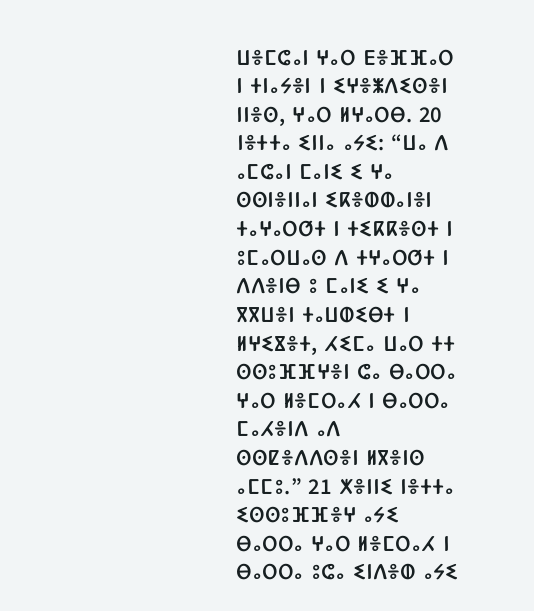ⵡⴻⵎⵛⴰⵏ ⵖⴰⵔ ⴹⴻⴼⴼⴰⵔ ⵏ ⵜⵏⴰⵢⴻⵏ ⵏ ⵉⵖⴻⵥⴷⵉⵙⴻⵏ ⵏⵏⴻⵙ, ⵖⴰⵔ ⵍⵖⴰⵔⴱ. 20 ⵏⴻⵜⵜⴰ ⵉⵏⵏⴰ ⴰⵢⵉ: “ⵡⴰ ⴷ ⴰⵎⵛⴰⵏ ⵎⴰⵏⵉ ⵉ ⵖⴰ ⵙⵙⵏⴻⵏⵏⴰⵏ ⵉⴽⴻⵀⵀⴰⵏⴻⵏ ⵜⴰⵖⴰⵔⵚⵜ ⵏ ⵜⵉⴽⴽⴻⵙⵜ ⵏ ⵓⵎⴰⵔⵡⴰⵙ ⴷ ⵜⵖⴰⵔⵚⵜ ⵏ ⴷⴷⴻⵏⴱ ⵓ ⵎⴰⵏⵉ ⵉ ⵖⴰ ⴳⴳⵡⴻⵏ ⵜⴰⵡⵀⵉⴱⵜ ⵏ ⵍⵖⵉⴵⴻⵜ, ⵃⵉⵎⴰ ⵡⴰⵔ ⵜⵜ ⵙⵙⵓⴼⴼⵖⴻⵏ ⵛⴰ ⴱⴰⵔⵔⴰ ⵖⴰⵔ ⵍⴻⵎⵔⴰⵃ ⵏ ⴱⴰⵔⵔⴰ ⵎⴰⵃⴻⵏⴷ ⴰⴷ ⵙⵙⵇⴻⴷⴷⵙⴻⵏ ⵍⴳⴻⵏⵙ ⴰⵎⵎⵓ.” 21 ⵅⴻⵏⵏⵉ ⵏⴻⵜⵜⴰ ⵉⵙⵙⵓⴼⴼⴻⵖ ⴰⵢⵉ ⴱⴰⵔⵔⴰ ⵖⴰⵔ ⵍⴻⵎⵔⴰⵃ ⵏ ⴱⴰⵔⵔⴰ ⵓⵛⴰ ⵉⵏⴷⴻⵀ ⴰⵢⵉ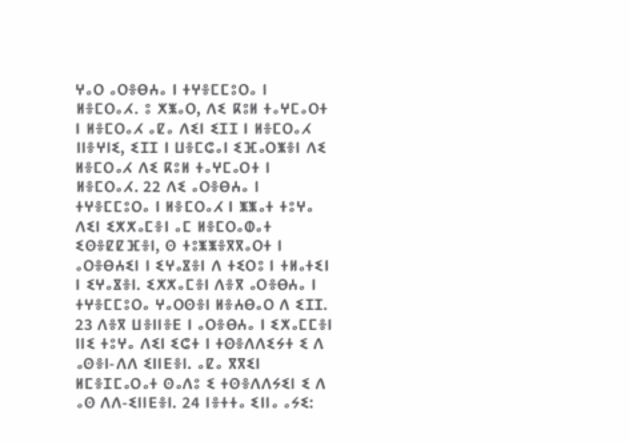ⵖⴰⵔ ⴰⵔⴻⴱⵄⴰ ⵏ ⵜⵖⴻⵎⵎⵓⵔⴰ ⵏ ⵍⴻⵎⵔⴰⵃ. ⵓ ⵅⵥⴰⵔ, ⴷⵉ ⴽⵓⵍ ⵜⴰⵖⵎⴰⵔⵜ ⵏ ⵍⴻⵎⵔⴰⵃ ⴰⵇⴰ ⴷⵉⵏ ⵉⵊⵊ ⵏ ⵍⴻⵎⵔⴰⵃ ⵏⵏⴻⵖⵏⵉ, ⵉⵊⵊ ⵏ ⵡⴻⵎⵛⴰⵏ ⵉⴼⴰⵔⵥⴻⵏ ⴷⵉ ⵍⴻⵎⵔⴰⵃ ⴷⵉ ⴽⵓⵍ ⵜⴰⵖⵎⴰⵔⵜ ⵏ ⵍⴻⵎⵔⴰⵃ. 22 ⴷⵉ ⴰⵔⴻⴱⵄⴰ ⵏ ⵜⵖⴻⵎⵎⵓⵔⴰ ⵏ ⵍⴻⵎⵔⴰⵃ ⵏ ⵥⵥⴰⵜ ⵜⵓⵖⴰ ⴷⵉⵏ ⵉⵅⵅⴰⵎⴻⵏ ⴰⵎ ⵍⴻⵎⵔⴰⵀⴰⵜ ⵉⵙⴻⵇⵇⴼⴻⵏ, ⵙ ⵜⵓⵥⵥⴻⴳⴳⴰⵔⵜ ⵏ ⴰⵔⴻⴱⵄⵉⵏ ⵏ ⵉⵖⴰⴵⴻⵏ ⴷ ⵜⵉⵔⵓ ⵏ ⵜⵍⴰⵜⵉⵏ ⵏ ⵉⵖⴰⴵⴻⵏ. ⵉⵅⵅⴰⵎⴻⵏ ⴷⴻⴳ ⴰⵔⴻⴱⵄⴰ ⵏ ⵜⵖⴻⵎⵎⵓⵔⴰ ⵖⴰⵔⵙⴻⵏ ⵍⴻⵄⴱⴰⵔ ⴷ ⵉⵊⵊ. 23 ⴷⴻⴳ ⵡⴻⵏⵏⴻⴹ ⵏ ⴰⵔⴻⴱⵄⴰ ⵏ ⵉⵅⴰⵎⵎⴻⵏ ⵏⵏⵉ ⵜⵓⵖⴰ ⴷⵉⵏ ⵉⵛⵜ ⵏ ⵜⵙⴻⴷⴷⵉⵢⵜ ⵉ ⴷ ⴰⵙⴻⵏ-ⴷⴷ ⵉⵏⵏⴹⴻⵏ. ⴰⵇⴰ ⴳⴳⵉⵏ ⵍⵎⴻⵊⵎⴰⵔⴰⵜ ⵙⴰⴷⵓ ⵉ ⵜⵙⴻⴷⴷⵢⵉⵏ ⵉ ⴷ ⴰⵙ ⴷⴷ-ⵉⵏⵏⴹⴻⵏ. 24 ⵏⴻⵜⵜⴰ ⵉⵏⵏⴰ ⴰⵢⵉ: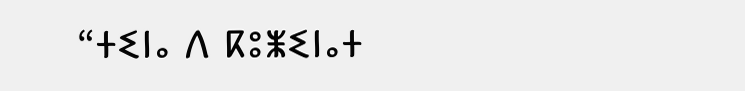“ⵜⵉⵏⴰ ⴷ ⴽⵓⵥⵉⵏⴰⵜ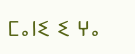ⵎⴰⵏⵉ ⵉ ⵖⴰ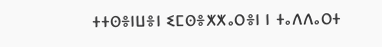ⵜⵜⵙⴻⵏⵡⴻⵏ ⵉⵎⵙⴻⵅⵅⴰⵔⴻⵏ ⵏ ⵜⴰⴷⴷⴰⵔⵜ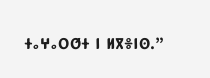ⵜⴰⵖⴰⵔⵚⵜ ⵏ ⵍⴳⴻⵏⵙ.”